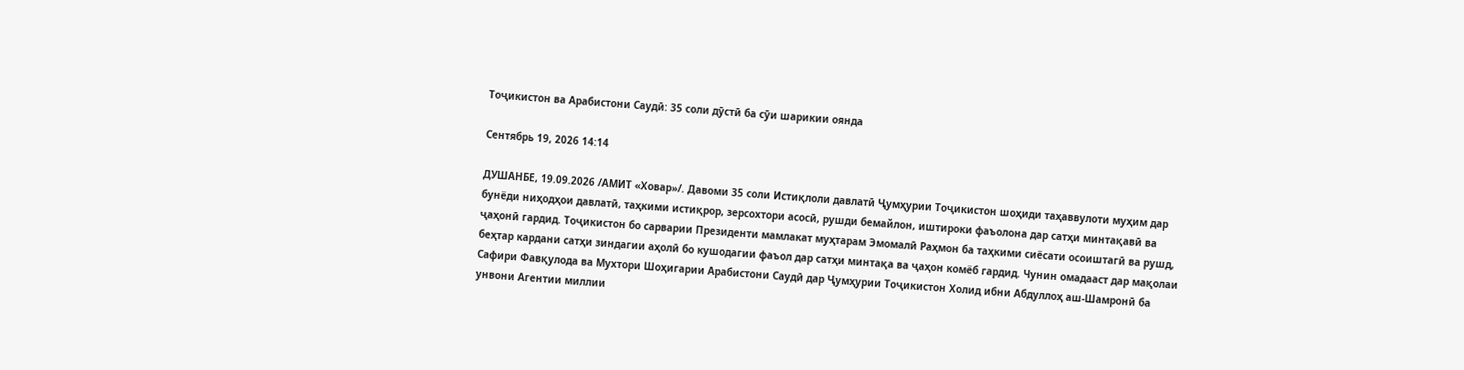Тоҷикистон ва Арабистони Саудӣ: 35 соли дӯстӣ ба сӯи шарикии оянда

Сентябрь 19, 2026 14:14

ДУШАНБЕ, 19.09.2026 /АМИТ «Ховар»/. Давоми 35 соли Истиқлоли давлатӣ Ҷумҳурии Тоҷикистон шоҳиди таҳаввулоти муҳим дар бунёди ниҳодҳои давлатӣ, таҳкими истиқрор, зерсохтори асосӣ, рушди бемайлон, иштироки фаъолона дар сатҳи минтақавӣ ва ҷаҳонӣ гардид. Тоҷикистон бо сарварии Президенти мамлакат муҳтарам Эмомалӣ Раҳмон ба таҳкими сиёсати осоиштагӣ ва рушд, беҳтар кардани сатҳи зиндагии аҳолӣ бо кушодагии фаъол дар сатҳи минтақа ва ҷаҳон комёб гардид. Чунин омадааст дар мақолаи Сафири Фавқулода ва Мухтори Шоҳигарии Арабистони Саудӣ дар Ҷумҳурии Тоҷикистон Холид ибни Абдуллоҳ аш-Шамронӣ ба унвони Агентии миллии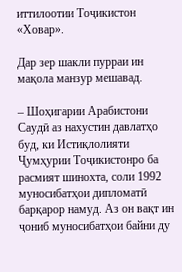иттилоотии Тоҷикистон «Ховар».

Дар зер шакли пурраи ин мақола манзур мешавад.

– Шоҳигарии Арабистони Саудӣ аз нахустин давлатҳо буд, ки Истиқлолияти Ҷумҳурии Тоҷикистонро ба расмият шинохта, соли 1992 муносибатҳои дипломатӣ барқарор намуд. Аз он вақт ин ҷониб муносибатҳои байни ду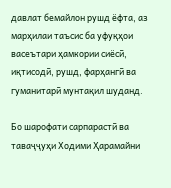давлат бемайлон рушд ёфта, аз марҳилаи таъсис ба уфуқҳои васеътари ҳамкории сиёсӣ, иқтисодӣ, рушд, фарҳангӣ ва гуманитарӣ мунтақил шуданд.

Бо шарофати сарпарастӣ ва таваҷҷуҳи Ходими Ҳарамайни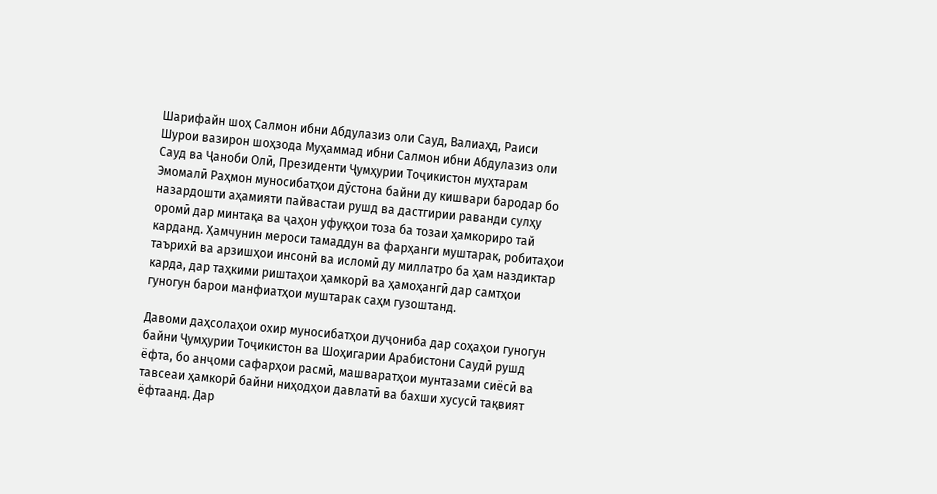Шарифайн шоҳ Салмон ибни Абдулазиз оли Сауд, Валиаҳд, Раиси Шурои вазирон шоҳзода Муҳаммад ибни Салмон ибни Абдулазиз оли Сауд ва Ҷаноби Олӣ, Президенти Ҷумҳурии Тоҷикистон муҳтарам Эмомалӣ Раҳмон муносибатҳои дӯстона байни ду кишвари бародар бо назардошти аҳамияти пайвастаи рушд ва дастгирии раванди сулҳу оромӣ дар минтақа ва ҷаҳон уфуқҳои тоза ба тозаи ҳамкориро тай карданд. Ҳамчунин мероси тамаддун ва фарҳанги муштарак, робитаҳои таърихӣ ва арзишҳои инсонӣ ва исломӣ ду миллатро ба ҳам наздиктар карда, дар таҳкими риштаҳои ҳамкорӣ ва ҳамоҳангӣ дар самтҳои гуногун барои манфиатҳои муштарак саҳм гузоштанд.

Давоми даҳсолаҳои охир муносибатҳои дуҷониба дар соҳаҳои гуногун байни Ҷумҳурии Тоҷикистон ва Шоҳигарии Арабистони Саудӣ рушд ёфта, бо анҷоми сафарҳои расмӣ, машваратҳои мунтазами сиёсӣ ва тавсеаи ҳамкорӣ байни ниҳодҳои давлатӣ ва бахши хусусӣ тақвият ёфтаанд. Дар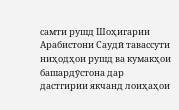самти рушд Шоҳигарии Арабистони Саудӣ тавассути ниҳодҳои рушд ва кумакҳои башардӯстона дар дастгирии якчанд лоиҳаҳои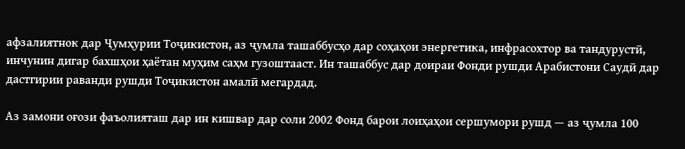афзалиятнок дар Ҷумҳурии Тоҷикистон, аз ҷумла ташаббусҳо дар соҳаҳои энергетика, инфрасохтор ва тандурустӣ, инчунин дигар бахшҳои ҳаётан муҳим саҳм гузоштааст. Ин ташаббус дар доираи Фонди рушди Арабистони Саудӣ дар дастгирии раванди рушди Тоҷикистон амалӣ мегардад.

Аз замони оғози фаъолияташ дар ин кишвар дар соли 2002 Фонд барои лоиҳаҳои сершумори рушд — аз ҷумла 100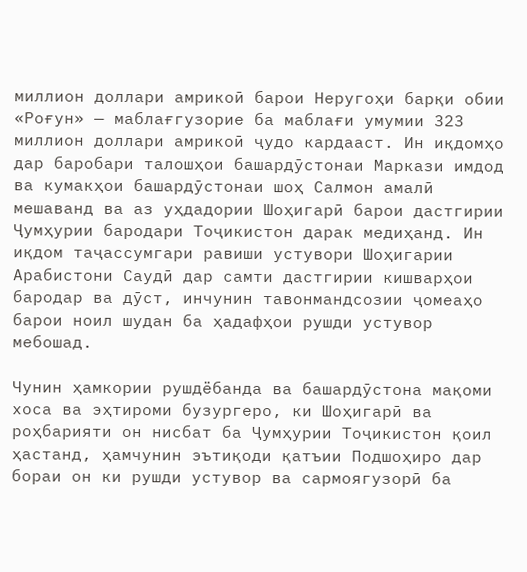миллион доллари амрикоӣ барои Неругоҳи барқи обии «Роғун» — маблағгузорие ба маблағи умумии 323 миллион доллари амрикоӣ ҷудо кардааст. Ин иқдомҳо дар баробари талошҳои башардӯстонаи Маркази имдод ва кумакҳои башардӯстонаи шоҳ Салмон амалӣ мешаванд ва аз уҳдадории Шоҳигарӣ барои дастгирии Ҷумҳурии бародари Тоҷикистон дарак медиҳанд. Ин иқдом таҷассумгари равиши устувори Шоҳигарии Арабистони Саудӣ дар самти дастгирии кишварҳои бародар ва дӯст, инчунин тавонмандсозии ҷомеаҳо барои ноил шудан ба ҳадафҳои рушди устувор мебошад.

Чунин ҳамкории рушдёбанда ва башардӯстона мақоми хоса ва эҳтироми бузургеро, ки Шоҳигарӣ ва роҳбарияти он нисбат ба Ҷумҳурии Тоҷикистон қоил ҳастанд, ҳамчунин эътиқоди қатъии Подшоҳиро дар бораи он ки рушди устувор ва сармоягузорӣ ба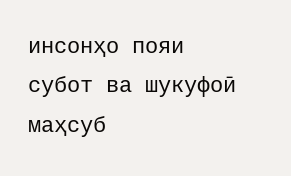инсонҳо пояи субот ва шукуфоӣ маҳсуб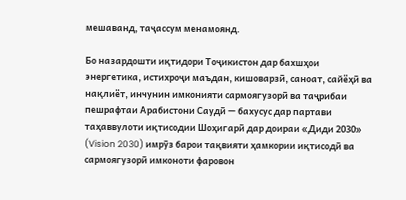мешаванд, таҷассум менамоянд.

Бо назардошти иқтидори Тоҷикистон дар бахшҳои энергетика, истихроҷи маъдан, кишоварзӣ, саноат, сайёҳӣ ва нақлиёт, инчунин имконияти сармоягузорӣ ва таҷрибаи пешрафтаи Арабистони Саудӣ — бахусус дар партави таҳаввулоти иқтисодии Шоҳигарӣ дар доираи «Диди 2030» (Vision 2030) имрӯз барои тақвияти ҳамкории иқтисодӣ ва сармоягузорӣ имконоти фаровон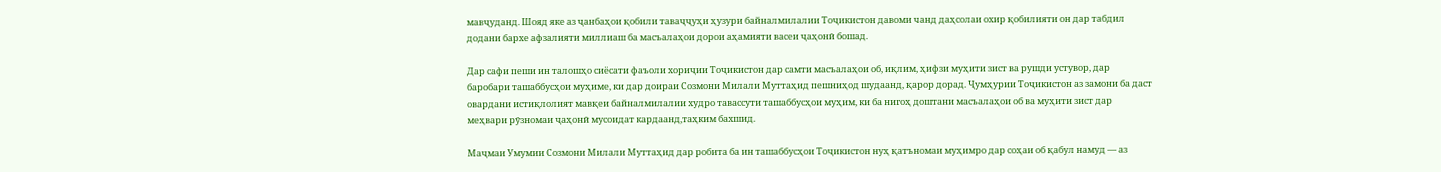мавҷуданд. Шояд яке аз ҷанбаҳои қобили таваҷҷуҳи ҳузури байналмилалии Тоҷикистон давоми чанд даҳсолаи охир қобилияти он дар табдил додани бархе афзалияти миллиаш ба масъалаҳои дорои аҳамияти васеи ҷаҳонӣ бошад.

Дар сафи пеши ин талошҳо сиёсати фаъоли хориҷии Тоҷикистон дар самти масъалаҳои об, иқлим, ҳифзи муҳити зист ва рушди устувор, дар баробари ташаббусҳои муҳиме, ки дар доираи Созмони Милали Муттаҳид пешниҳод шудаанд, қарор дорад. Ҷумҳурии Тоҷикистон аз замони ба даст овардани истиқлолият мавқеи байналмилалии худро тавассути ташаббусҳои муҳим, ки ба нигоҳ доштани масъалаҳои об ва муҳити зист дар меҳвари рӯзномаи ҷаҳонӣ мусоидат кардаанд,таҳким бахшид.

Маҷмаи Умумии Созмони Милали Муттаҳид дар робита ба ин ташаббусҳои Тоҷикистон нуҳ қатъномаи муҳимро дар соҳаи об қабул намуд — аз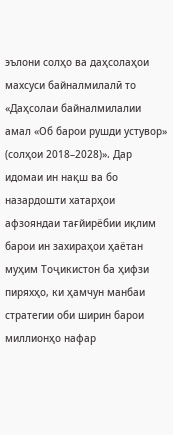эълони солҳо ва даҳсолаҳои махсуси байналмилалӣ то «Даҳсолаи байналмилалии амал «Об барои рушди устувор» (солҳои 2018–2028)». Дар идомаи ин нақш ва бо назардошти хатарҳои афзояндаи тағйирёбии иқлим барои ин захираҳои ҳаётан муҳим Тоҷикистон ба ҳифзи пиряхҳо, ки ҳамчун манбаи стратегии оби ширин барои миллионҳо нафар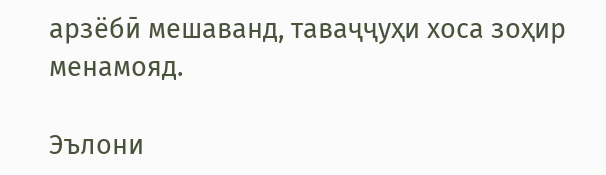арзёбӣ мешаванд, таваҷҷуҳи хоса зоҳир менамояд.

Эълони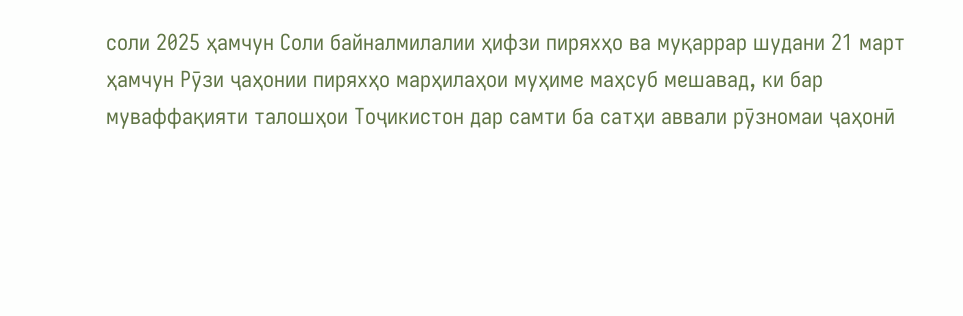соли 2025 ҳамчун Соли байналмилалии ҳифзи пиряхҳо ва муқаррар шудани 21 март ҳамчун Рӯзи ҷаҳонии пиряхҳо марҳилаҳои муҳиме маҳсуб мешавад, ки бар муваффақияти талошҳои Тоҷикистон дар самти ба сатҳи аввали рӯзномаи ҷаҳонӣ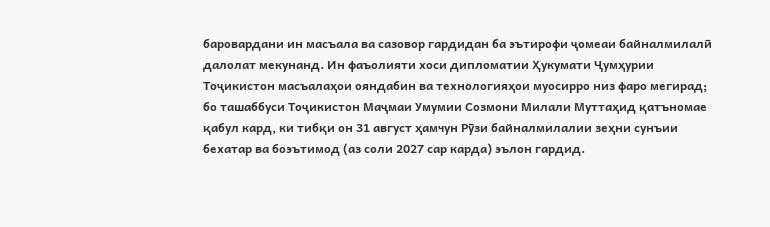баровардани ин масъала ва сазовор гардидан ба эътирофи ҷомеаи байналмилалӣ далолат мекунанд. Ин фаъолияти хоси дипломатии Ҳукумати Ҷумҳурии Тоҷикистон масъалаҳои ояндабин ва технологияҳои муосирро низ фаро мегирад; бо ташаббуси Тоҷикистон Маҷмаи Умумии Созмони Милали Муттаҳид қатъномае қабул кард, ки тибқи он 31 август ҳамчун Рӯзи байналмилалии зеҳни сунъии бехатар ва боэътимод (аз соли 2027 сар карда) эълон гардид.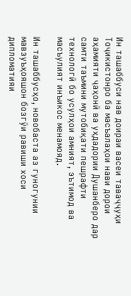Ин ташаббуси нав доираи васеи таваҷҷуҳи Тоҷикистонро ба масъалаҳои нави дорои аҳамияти ҷаҳонӣ ва уҳдадории Душанберо дар самти таъмини мутобиқати пешрафти технологӣ бо усулҳои амният, эътимод ва масъулият инъикос менамояд.

Ин ташаббусҳо, новобаста аз гуногунии мавзуъҳояшон бозгӯи равиши хоси дипломатияи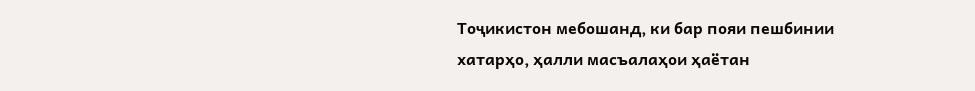Тоҷикистон мебошанд, ки бар пояи пешбинии хатарҳо, ҳалли масъалаҳои ҳаётан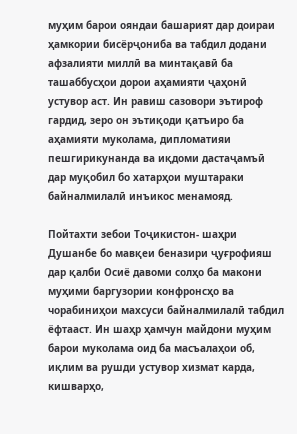муҳим барои ояндаи башарият дар доираи ҳамкории бисёрҷониба ва табдил додани афзалияти миллӣ ва минтақавӣ ба ташаббусҳои дорои аҳамияти ҷаҳонӣ устувор аст. Ин равиш сазовори эътироф гардид, зеро он эътиқоди қатъиро ба аҳамияти муколама, дипломатияи пешгирикунанда ва иқдоми дастаҷамъӣ дар муқобил бо хатарҳои муштараки байналмилалӣ инъикос менамояд.

Пойтахти зебои Тоҷикистон- шаҳри Душанбе бо мавқеи беназири ҷуғрофияш дар қалби Осиё давоми солҳо ба макони муҳими баргузории конфронсҳо ва чорабиниҳои махсуси байналмилалӣ табдил ёфтааст. Ин шаҳр ҳамчун майдони муҳим барои муколама оид ба масъалаҳои об, иқлим ва рушди устувор хизмат карда, кишварҳо,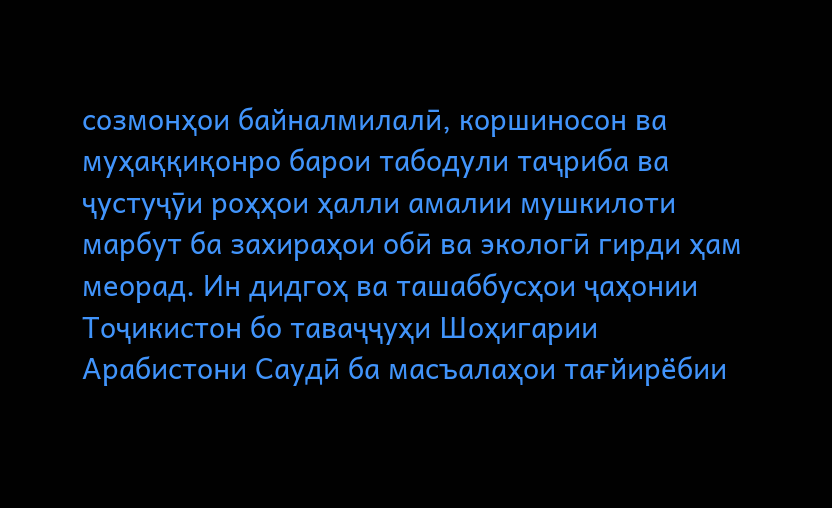созмонҳои байналмилалӣ, коршиносон ва муҳаққиқонро барои табодули таҷриба ва ҷустуҷӯи роҳҳои ҳалли амалии мушкилоти марбут ба захираҳои обӣ ва экологӣ гирди ҳам меорад. Ин дидгоҳ ва ташаббусҳои ҷаҳонии Тоҷикистон бо таваҷҷуҳи Шоҳигарии Арабистони Саудӣ ба масъалаҳои тағйирёбии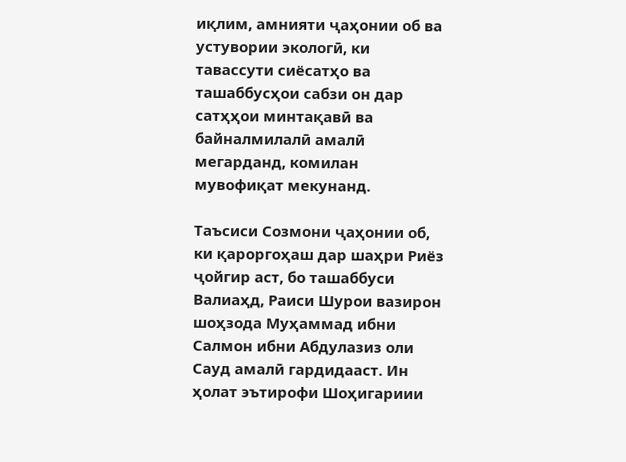иқлим, амнияти ҷаҳонии об ва устувории экологӣ, ки тавассути сиёсатҳо ва ташаббусҳои сабзи он дар сатҳҳои минтақавӣ ва байналмилалӣ амалӣ мегарданд, комилан мувофиқат мекунанд.

Таъсиси Созмони ҷаҳонии об, ки қароргоҳаш дар шаҳри Риёз ҷойгир аст, бо ташаббуси Валиаҳд, Раиси Шурои вазирон шоҳзода Муҳаммад ибни Салмон ибни Абдулазиз оли Сауд амалӣ гардидааст. Ин ҳолат эътирофи Шоҳигариии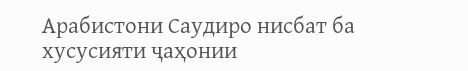Арабистони Саудиро нисбат ба хусусияти ҷаҳонии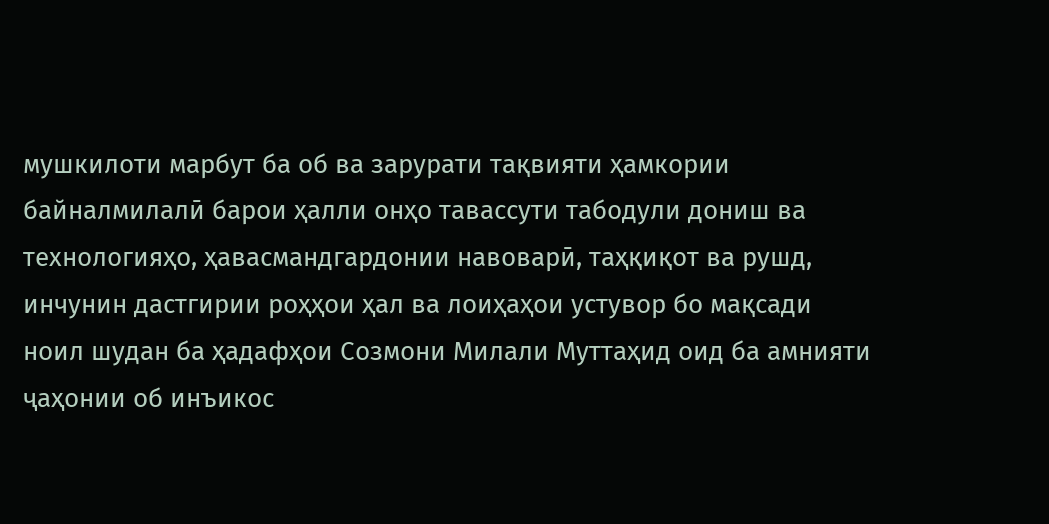мушкилоти марбут ба об ва зарурати тақвияти ҳамкории байналмилалӣ барои ҳалли онҳо тавассути табодули дониш ва технологияҳо, ҳавасмандгардонии навоварӣ, таҳқиқот ва рушд, инчунин дастгирии роҳҳои ҳал ва лоиҳаҳои устувор бо мақсади ноил шудан ба ҳадафҳои Созмони Милали Муттаҳид оид ба амнияти ҷаҳонии об инъикос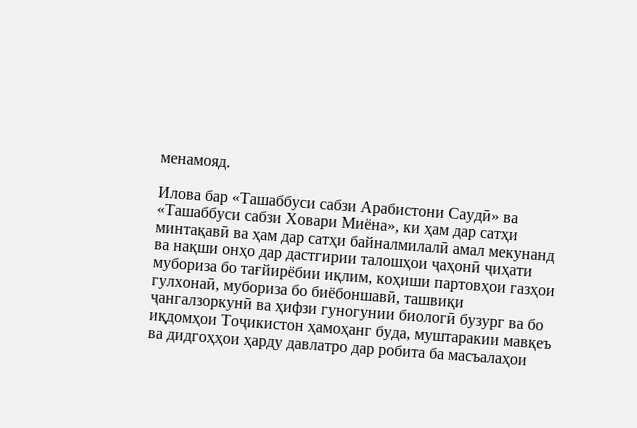менамояд.

Илова бар «Ташаббуси сабзи Арабистони Саудӣ» ва «Ташаббуси сабзи Ховари Миёна», ки ҳам дар сатҳи минтақавӣ ва ҳам дар сатҳи байналмилалӣ амал мекунанд ва нақши онҳо дар дастгирии талошҳои ҷаҳонӣ ҷиҳати мубориза бо тағйирёбии иқлим, коҳиши партовҳои газҳои гулхонаӣ, мубориза бо биёбоншавӣ, ташвиқи ҷангалзоркунӣ ва ҳифзи гуногунии биологӣ бузург ва бо иқдомҳои Тоҷикистон ҳамоҳанг буда, муштаракии мавқеъ ва дидгоҳҳои ҳарду давлатро дар робита ба масъалаҳои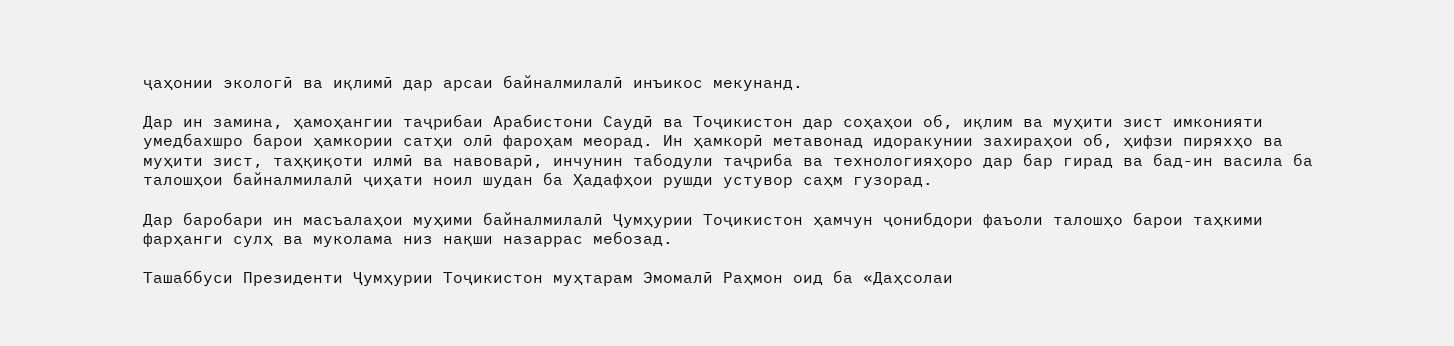ҷаҳонии экологӣ ва иқлимӣ дар арсаи байналмилалӣ инъикос мекунанд.

Дар ин замина, ҳамоҳангии таҷрибаи Арабистони Саудӣ ва Тоҷикистон дар соҳаҳои об, иқлим ва муҳити зист имконияти умедбахшро барои ҳамкории сатҳи олӣ фароҳам меорад. Ин ҳамкорӣ метавонад идоракунии захираҳои об, ҳифзи пиряхҳо ва муҳити зист, таҳқиқоти илмӣ ва навоварӣ, инчунин табодули таҷриба ва технологияҳоро дар бар гирад ва бад-ин васила ба талошҳои байналмилалӣ ҷиҳати ноил шудан ба Ҳадафҳои рушди устувор саҳм гузорад.

Дар баробари ин масъалаҳои муҳими байналмилалӣ Ҷумҳурии Тоҷикистон ҳамчун ҷонибдори фаъоли талошҳо барои таҳкими фарҳанги сулҳ ва муколама низ нақши назаррас мебозад.

Ташаббуси Президенти Ҷумҳурии Тоҷикистон муҳтарам Эмомалӣ Раҳмон оид ба «Даҳсолаи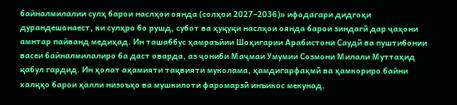байналмилалии сулҳ барои наслҳои оянда (солҳои 2027–2036)» ифодагари дидгоҳи дурандешонаест, ки сулҳро бо рушд, субот ва ҳуқуқи наслҳои оянда барои зиндагӣ дар ҷаҳони амнтар пайванд медиҳад. Ин ташаббус ҳамраъйии Шоҳигарии Арабистони Саудӣ ва пуштибонии васеи байналмилалиро ба даст оварда, аз ҷониби Маҷмаи Умумии Созмони Милали Муттаҳид қабул гардид. Ин ҳолат аҳамияти тақвияти муколама, ҳамдигарфаҳмӣ ва ҳамкориро байни халқҳо барои ҳалли низоъҳо ва мушкилоти фаромарзӣ инъикос мекунад.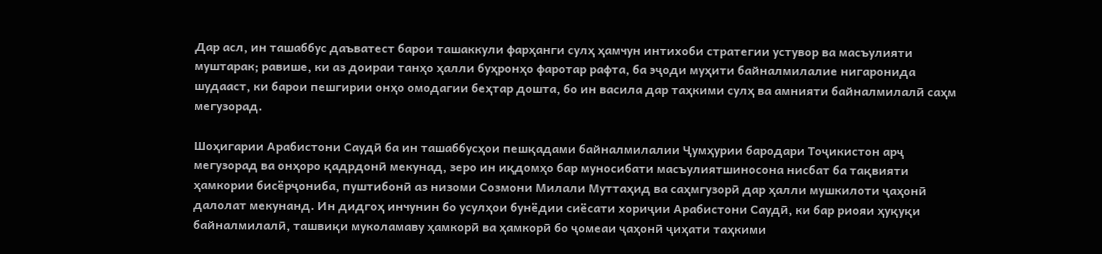Дар асл, ин ташаббус даъватест барои ташаккули фарҳанги сулҳ ҳамчун интихоби стратегии устувор ва масъулияти муштарак; равише, ки аз доираи танҳо ҳалли буҳронҳо фаротар рафта, ба эҷоди муҳити байналмилалие нигаронида шудааст, ки барои пешгирии онҳо омодагии беҳтар дошта, бо ин васила дар таҳкими сулҳ ва амнияти байналмилалӣ саҳм мегузорад.

Шоҳигарии Арабистони Саудӣ ба ин ташаббусҳои пешқадами байналмилалии Ҷумҳурии бародари Тоҷикистон арҷ мегузорад ва онҳоро қадрдонӣ мекунад, зеро ин иқдомҳо бар муносибати масъулиятшиносона нисбат ба тақвияти ҳамкории бисёрҷониба, пуштибонӣ аз низоми Созмони Милали Муттаҳид ва саҳмгузорӣ дар ҳалли мушкилоти ҷаҳонӣ далолат мекунанд. Ин дидгоҳ инчунин бо усулҳои бунёдии сиёсати хориҷии Арабистони Саудӣ, ки бар риояи ҳуқуқи байналмилалӣ, ташвиқи муколамаву ҳамкорӣ ва ҳамкорӣ бо ҷомеаи ҷаҳонӣ ҷиҳати таҳкими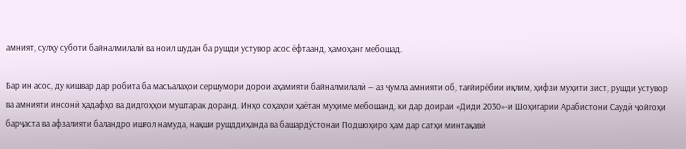амният, сулҳу суботи байналмилалӣ ва ноил шудан ба рушди устувор асос ёфтаанд, ҳамоҳанг мебошад.

Бар ин асос, ду кишвар дар робита ба масъалаҳои сершумори дорои аҳамияти байналмилалӣ — аз ҷумла амнияти об, тағйирёбии иқлим, ҳифзи муҳити зист, рушди устувор ва амнияти инсонӣ ҳадафҳо ва дидгоҳҳои муштарак доранд. Инҳо соҳаҳои ҳаётан муҳиме мебошанд, ки дар доираи «Диди 2030»-и Шоҳигарии Арабистони Саудӣ ҷойгоҳи барҷаста ва афзалияти баландро ишғол намуда, нақши рушддиҳанда ва башардӯстонаи Подшоҳиро ҳам дар сатҳи минтақавӣ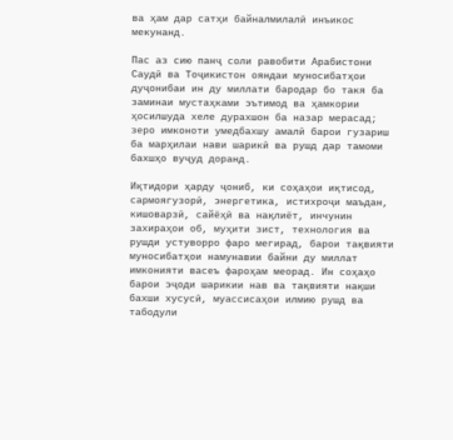ва ҳам дар сатҳи байналмилалӣ инъикос мекунанд.

Пас аз сию панҷ соли равобити Арабистони Саудӣ ва Тоҷикистон ояндаи муносибатҳои дуҷонибаи ин ду миллати бародар бо такя ба заминаи мустаҳками эътимод ва ҳамкории ҳосилшуда хеле дурахшон ба назар мерасад; зеро имконоти умедбахшу амалӣ барои гузариш ба марҳилаи нави шарикӣ ва рушд дар тамоми бахшҳо вуҷуд доранд.

Иқтидори ҳарду ҷониб, ки соҳаҳои иқтисод, сармоягузорӣ, энергетика, истихроҷи маъдан, кишоварзӣ, сайёҳӣ ва нақлиёт, инчунин захираҳои об, муҳити зист, технология ва рушди устуворро фаро мегирад, барои тақвияти муносибатҳои намунавии байни ду миллат имконияти васеъ фароҳам меорад. Ин соҳаҳо барои эҷоди шарикии нав ва тақвияти нақши бахши хусусӣ, муассисаҳои илмию рушд ва табодули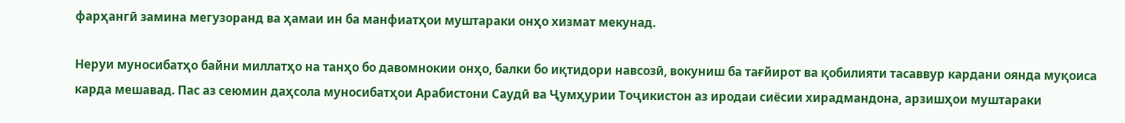фарҳангӣ замина мегузоранд ва ҳамаи ин ба манфиатҳои муштараки онҳо хизмат мекунад.

Неруи муносибатҳо байни миллатҳо на танҳо бо давомнокии онҳо, балки бо иқтидори навсозӣ, вокуниш ба тағйирот ва қобилияти тасаввур кардани оянда муқоиса карда мешавад. Пас аз сеюмин даҳсола муносибатҳои Арабистони Саудӣ ва Ҷумҳурии Тоҷикистон аз иродаи сиёсии хирадмандона, арзишҳои муштараки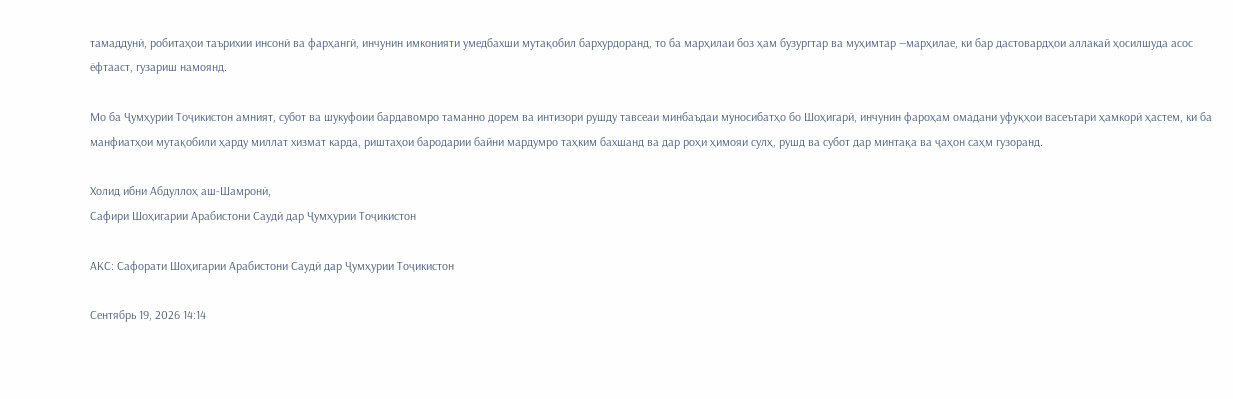тамаддунӣ, робитаҳои таърихии инсонӣ ва фарҳангӣ, инчунин имконияти умедбахши мутақобил бархурдоранд, то ба марҳилаи боз ҳам бузургтар ва муҳимтар —марҳилае, ки бар дастовардҳои аллакай ҳосилшуда асос ёфтааст, гузариш намоянд.

Мо ба Ҷумҳурии Тоҷикистон амният, субот ва шукуфоии бардавомро таманно дорем ва интизори рушду тавсеаи минбаъдаи муносибатҳо бо Шоҳигарӣ, инчунин фароҳам омадани уфуқҳои васеътари ҳамкорӣ ҳастем, ки ба манфиатҳои мутақобили ҳарду миллат хизмат карда, риштаҳои бародарии байни мардумро таҳким бахшанд ва дар роҳи ҳимояи сулҳ, рушд ва субот дар минтақа ва ҷаҳон саҳм гузоранд.

Холид ибни Абдуллоҳ аш-Шамронӣ,
Сафири Шоҳигарии Арабистони Саудӣ дар Ҷумҳурии Тоҷикистон

АКС: Сафорати Шоҳигарии Арабистони Саудӣ дар Ҷумҳурии Тоҷикистон

Сентябрь 19, 2026 14:14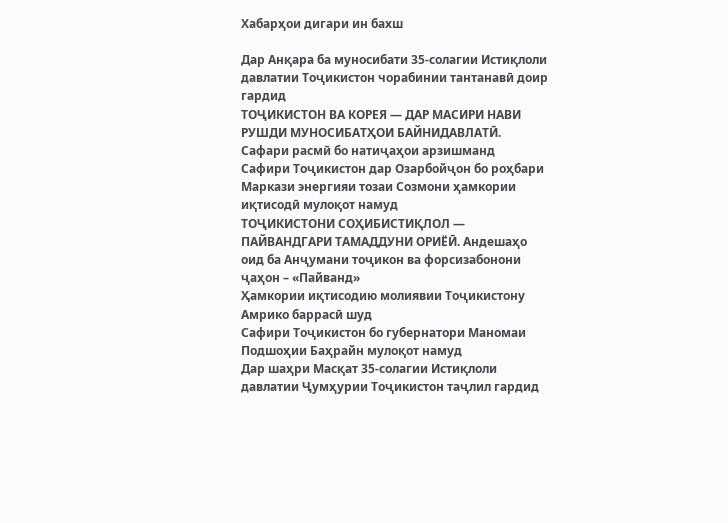Хабарҳои дигари ин бахш

Дар Анқара ба муносибати 35-солагии Истиқлоли давлатии Тоҷикистон чорабинии тантанавӣ доир гардид
ТОҶИКИСТОН ВА КОРЕЯ — ДАР МАСИРИ НАВИ РУШДИ МУНОСИБАТҲОИ БАЙНИДАВЛАТӢ. Сафари расмӣ бо натиҷаҳои арзишманд
Сафири Тоҷикистон дар Озарбойҷон бо роҳбари Маркази энергияи тозаи Созмони ҳамкории иқтисодӣ мулоқот намуд
ТОҶИКИСТОНИ СОҲИБИСТИҚЛОЛ — ПАЙВАНДГАРИ ТАМАДДУНИ ОРИЁӢ. Андешаҳо оид ба Анҷумани тоҷикон ва форсизабонони ҷаҳон – «Пайванд»
Ҳамкории иқтисодию молиявии Тоҷикистону Амрико баррасӣ шуд
Сафири Тоҷикистон бо губернатори Маномаи Подшоҳии Баҳрайн мулоқот намуд
Дар шаҳри Масқат 35-солагии Истиқлоли давлатии Ҷумҳурии Тоҷикистон таҷлил гардид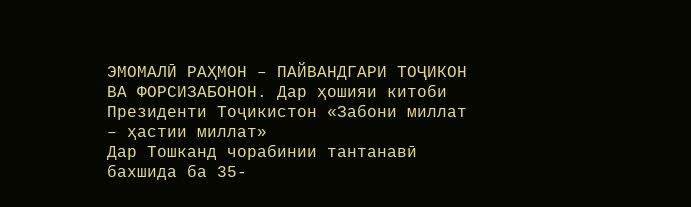ЭМОМАЛӢ РАҲМОН – ПАЙВАНДГАРИ ТОҶИКОН ВА ФОРСИЗАБОНОН. Дар ҳошияи китоби Президенти Тоҷикистон «Забони миллат – ҳастии миллат»
Дар Тошканд чорабинии тантанавӣ бахшида ба 35-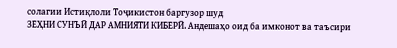солагии Истиқлоли Тоҷикистон баргузор шуд
ЗЕҲНИ СУНЪӢ ДАР АМНИЯТИ КИБЕРӢ. Андешаҳо оид ба имконот ва таъсири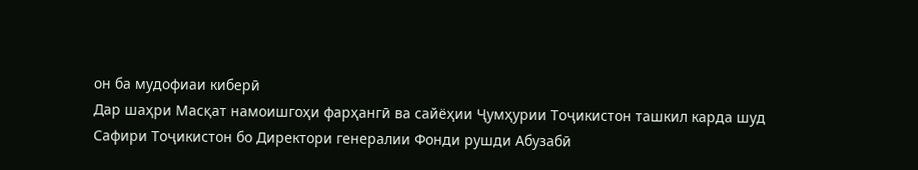он ба мудофиаи киберӣ
Дар шаҳри Масқат намоишгоҳи фарҳангӣ ва сайёҳии Ҷумҳурии Тоҷикистон ташкил карда шуд
Сафири Тоҷикистон бо Директори генералии Фонди рушди Абузабӣ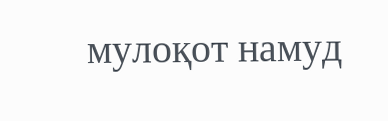мулоқот намуд